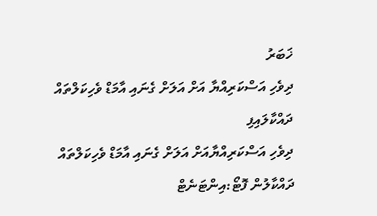ޚަބަރު
ދިވެހި އަސްކަރިއްޔާ އަށް އަލަށް ގެނައި އާމަޑް ވެހިކަލްތައް ދައްކާލައިފި
ދިވެހި އަސްކަރިއްޔާއަށް އަލަށް ގެނައި އާމަޑް ވެހިކަލްތައް ދައްކާލުން ފޮޓޯ:އިންޓަނެޓް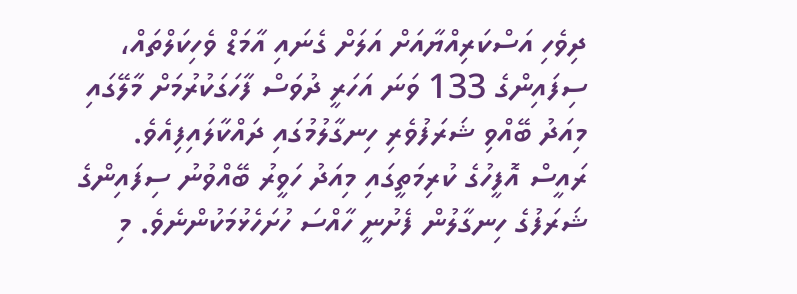ދިވެހި އަސްކަރިއްޔާއަށް އަލަށް ގެނައި އާމަޑް ވެހިކަލްތައް، ސިފައިންގެ 133 ވަނަ އަހަރީ ދުވަސް ފާހަގަކުރުމަށް މާލޭގައި މިއަދު ބޭއްވި ޝަރަފުވެރި ހިނގާލުމުގައި ދައްކާލައިފިއެވެ.
ރައީސް އޮފީހުގެ ކުރިމަތީގައި މިއަދު ހަވީރު ބޭއްވުނު ސިފައިންގެ ޝަރަފުގެ ހިނގާލުން ފެށުނީ ހާއްސަ ހުށަހެޅުމަކުންނެވެ. މި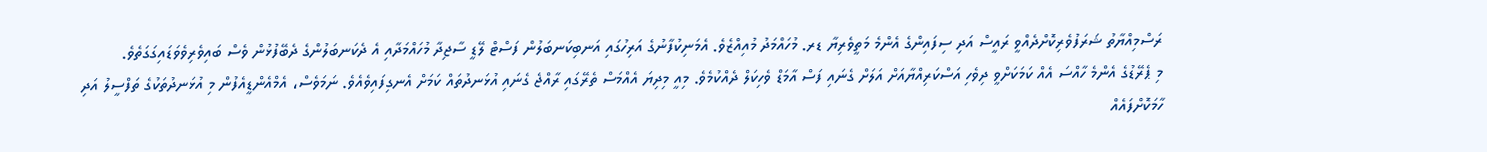ރަސްމިއްޔާތު ޝަރަފުވެރިކޮށްދެއްވީ ރައީސް އަދި ސިފައިންގެ އެންމެ މަތީވެރިޔާ ޑރ. މުހައްމަދު މުއިއްޒެވެ. އެމަނިކުފާނުގެ އަރިހުގައި އަނބިކަނބަލުން ފަސްޓް ލޭޑީ ސާޖިދާ މުހައްމަދާއި އެ ދެކަނބަލުންގެ ދެބޭފުޅުން ވެސް ބައިވެރިވެވަޑައިގަގަތެވެ.
މި ޕެރޭޑުގެ އެންމެ ހާއްސަ އެއް ކަމަކަށްވީ ދިވެހި އަސްކަރިއްޔާއަށް އަލަށް ގެނައި ފަސް އާމަޑް ވެހިކަލް ދެއްކުމެވެ. މިއީ މިދިޔަ އެއްމަސް ތެރޭގައި ރާއްޖެ ގެނައި އުޅަނދުތައް ކަމަށް އެނގިފައިވެއެވެ. ނަމަވެސް، އެމްއެންޑީއެފުން މި އުޅަނދުތަކުގެ ތަފްސީލު އަދި ހާމަކޮށްފައެއް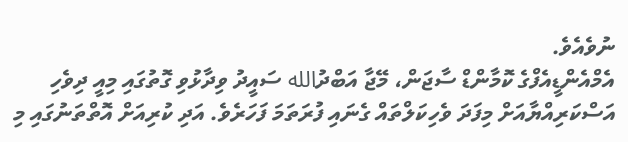ނުވެއެވެ.
އެމްއެންޑީއެފްގެ ކޮމާންޑް ސާޖަން، މޭޖާ އަބްދުالله ސައީދު ވިދާޅުވި ގޮތުގައި މިއީ ދިވެހި އަސްކަރިއްޔާއަށް މިފަދަ ވެހިކަލްތައް ގެނައި ފުރަތަމަ ފަހަރެވެ. އަދި ކުރިއަށް އޮތްތަނުގައި މި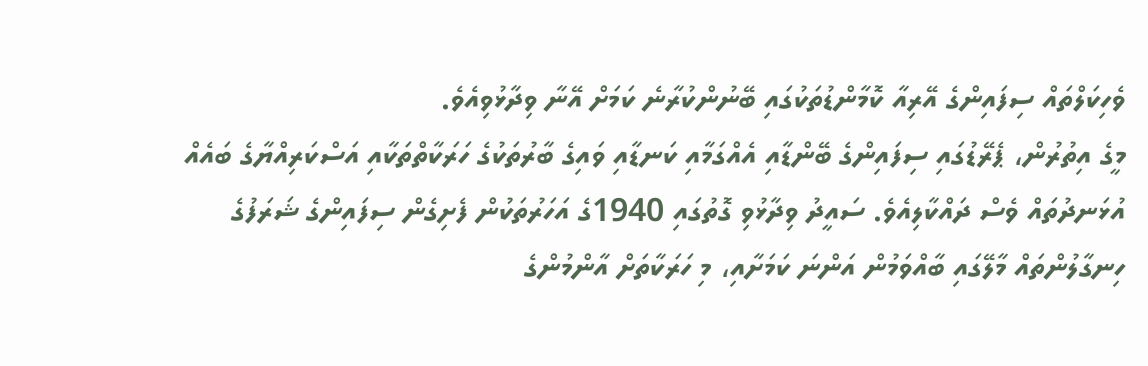ވެހިކަލްތައް ސިފައިންގެ އޭރިއާ ކޮމާންޑުތަކުގައި ބޭނުންކުރާނެ ކަމަށް އޭނާ ވިދާޅުވިއެވެ.
މީގެ އިތުރުން، ޕެރޭޑުގައި ސިފައިންގެ ބޭންޑާއި އެއްގަމާއި ކަނޑާއި ވައިގެ ބާރުތަކުގެ ހަރަކާތްތަކާއި އަސްކަރިއްޔާގެ ބައެއް އުޅަނދުތައް ވެސް ދައްކާލިއެވެ. ސައީދު ވިދާޅުވި ގޮތުގައި 1940ގެ އަހަރުތަކުން ފެށިގެން ސިފައިންގެ ޝަރަފުގެ ހިނގާލުންތައް މާލޭގައި ބާއްވަމުން އަންނަ ކަމަށާއި، މި ހަރަކާތަށް އާންމުންގެ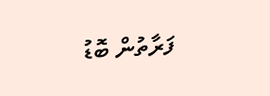ފަރާތުން ބޮޑު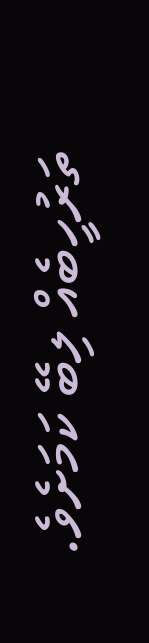ތަރުހީބެއް ލިބޭ ކަމަށެވެ.